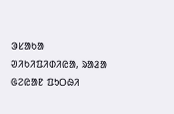ᱳᱥᱟᱠᱟ
ᱣᱤᱠᱤᱯᱤᱰᱤᱭᱟ, ᱨᱟᱲᱟ ᱜᱮᱭᱟᱱ ᱯᱩᱛᱷᱤ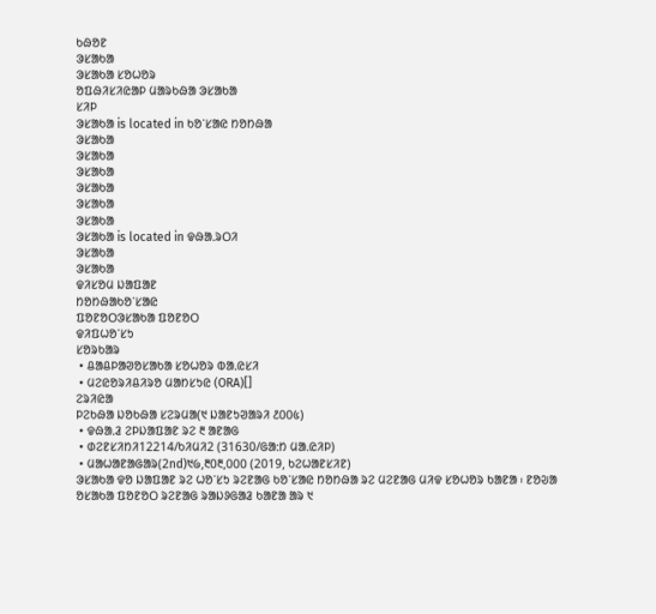ᱠᱷᱚᱱ
ᱳᱥᱟᱠᱟ
ᱳᱥᱟᱠᱟ ᱥᱚᱦᱚᱨ
ᱚᱯᱷᱤᱥᱤᱭᱟᱞ ᱢᱟᱨᱠᱷᱟ ᱳᱥᱟᱠᱟ
ᱥᱤᱞ
ᱳᱥᱟᱠᱟ is located in ᱠᱚᱸᱥᱟᱭ ᱴᱚᱴᱷᱟ
ᱳᱥᱟᱠᱟ
ᱳᱥᱟᱠᱟ
ᱳᱥᱟᱠᱟ
ᱳᱥᱟᱠᱟ
ᱳᱥᱟᱠᱟ
ᱳᱥᱟᱠᱟ
ᱳᱥᱟᱠᱟ is located in ᱫᱷᱟᱹᱨᱛᱤ
ᱳᱥᱟᱠᱟ
ᱳᱥᱟᱠᱟ
ᱫᱤᱥᱚᱢ ᱡᱟᱯᱟᱱ
ᱴᱚᱴᱷᱟᱠᱚᱸᱥᱟᱭ
ᱯᱚᱱᱚᱛᱳᱥᱟᱠᱟ ᱯᱚᱱᱚᱛ
ᱫᱤᱯᱦᱚᱸᱥᱩ
ᱥᱚᱨᱠᱟᱨ
 • ᱪᱟᱪᱞᱟᱣᱚᱥᱟᱠᱟ ᱥᱚᱦᱚᱨ ᱵᱟᱹᱭᱥᱤ
 • ᱢᱮᱭᱚᱨᱤᱪᱤᱨᱚ ᱢᱟᱴᱥᱩᱭ (ORA)[]
ᱮᱨᱤᱭᱟ
ᱞᱮᱠᱷᱟ ᱡᱚᱠᱷᱟ ᱥᱮᱨᱢᱟ(᱑ ᱡᱟᱱᱩᱣᱟᱨᱤ ᱒᱐᱐᱕)
 • ᱫᱷᱟᱹᱲ ᱮᱞᱡᱟᱯᱟᱱ ᱨᱮ ᱓ ᱟᱱᱟᱜ
 • ᱰᱮᱱᱥᱤᱴᱤ12214/ᱠᱤᱢᱤ2 (31630/ᱜᱟᱺᱴ ᱢᱟᱹᱭᱤᱞ)
 • ᱢᱟᱦᱟᱱᱟᱜᱟᱨ(2nd)᱑᱙,᱓᱐᱓,᱐᱐᱐ (2019, ᱠᱮᱦᱟᱱᱥᱤᱱ)
ᱳᱥᱟᱠᱟ ᱫᱚ ᱡᱟᱯᱟᱱ ᱨᱮ ᱦᱚᱸᱥᱩ ᱨᱮᱱᱟᱜ ᱠᱚᱸᱥᱟᱭ ᱴᱚᱴᱷᱟ ᱨᱮ ᱢᱮᱱᱟᱜ ᱢᱤᱫ ᱥᱚᱦᱚᱨ ᱠᱟᱱᱟ ᱾ ᱱᱚᱶᱟ ᱚᱥᱟᱠᱟ ᱯᱚᱱᱚᱛ ᱨᱮᱱᱟᱜ ᱨᱟᱡᱽᱜᱟᱲ ᱠᱟᱱᱟ ᱟᱨ ᱑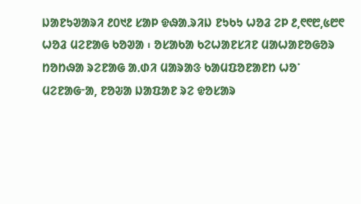ᱡᱟᱱᱩᱣᱟᱨᱤ ᱒᱐᱑᱒ ᱥᱟᱞ ᱫᱷᱟᱹᱨᱤᱡ ᱱᱩᱠᱩ ᱦᱚᱲ ᱮᱞ ᱒,᱖᱖᱘,᱕᱘᱖ ᱦᱚᱲ ᱢᱮᱱᱟᱜ ᱠᱚᱣᱟ ᱾ ᱚᱥᱟᱠᱟ ᱠᱮᱦᱟᱱᱥᱤᱱ ᱢᱟᱦᱟᱱᱚᱜᱚᱨ ᱴᱚᱴᱷᱟ ᱨᱮᱱᱟᱜ ᱟᱹᱰᱤ ᱢᱟᱨᱟᱝ ᱠᱟᱢᱯᱚᱱᱟᱱᱴ ᱦᱚᱸ ᱢᱮᱱᱟᱜᱼᱟ, ᱱᱚᱶᱟ ᱡᱟᱯᱟᱱ ᱨᱮ ᱫᱚᱥᱟᱨ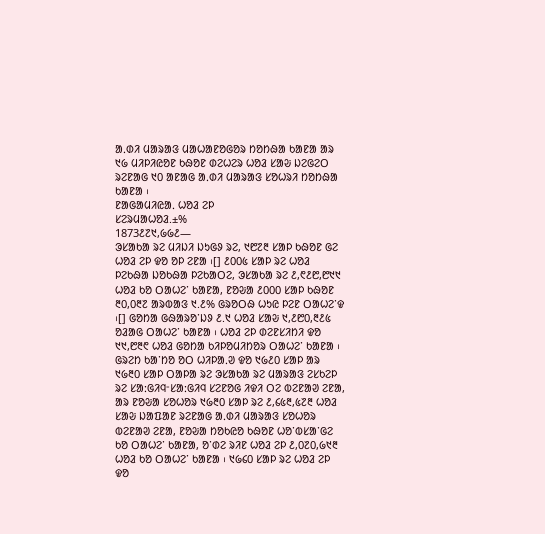ᱟᱹᱰᱤ ᱢᱟᱨᱟᱝ ᱢᱟᱦᱟᱱᱚᱜᱚᱨ ᱴᱚᱴᱷᱟ ᱠᱟᱱᱟ ᱟᱨ ᱑᱙ ᱢᱤᱞᱤᱭᱚᱱ ᱠᱷᱚᱱ ᱰᱮᱦᱮᱨ ᱦᱚᱲ ᱥᱟᱶ ᱡᱮᱜᱮᱛ ᱨᱮᱱᱟᱜ ᱑᱐ ᱟᱱᱟᱜ ᱟᱹᱰᱤ ᱢᱟᱨᱟᱝ ᱥᱚᱦᱨᱤ ᱴᱚᱴᱷᱟ ᱠᱟᱱᱟ ᱾
ᱱᱟᱜᱟᱢᱤᱭᱟᱹ ᱦᱚᱲ ᱮᱞ
ᱥᱮᱨᱢᱟᱦᱚᱲ.±%
1873᱒᱗᱑,᱙᱙᱒—
ᱳᱥᱟᱠᱟ ᱨᱮ ᱢᱤᱡᱤ ᱡᱩᱜᱽ ᱨᱮ, ᱑᱘᱗᱓ ᱥᱟᱞ ᱠᱷᱚᱱ ᱜᱮ ᱦᱚᱲ ᱮᱞ ᱫᱚ ᱚᱞ ᱮᱱᱟ ᱾[] ᱒᱐᱐᱕ ᱥᱟᱞ ᱨᱮ ᱦᱚᱲ ᱞᱮᱠᱷᱟ ᱡᱚᱠᱷᱟ ᱞᱮᱠᱟᱛᱮ, ᱳᱥᱟᱠᱟ ᱨᱮ ᱒,᱖᱒᱘,᱘᱑᱑ ᱦᱚᱲ ᱠᱚ ᱛᱟᱦᱮᱸ ᱠᱟᱱᱟ, ᱱᱚᱶᱟ ᱒᱐᱐᱐ ᱥᱟᱞ ᱠᱷᱚᱱ ᱓᱐,᱐᱓᱗ ᱟᱨᱵᱟᱝ ᱑.᱒% ᱜᱨᱚᱛᱷ ᱦᱩᱭ ᱞᱮᱱ ᱛᱟᱦᱮᱸᱫ ᱾[] ᱜᱚᱴᱟ ᱜᱷᱟᱨᱚᱸᱡᱽ ᱒.᱑ ᱦᱚᱲ ᱥᱟᱶ ᱑,᱒᱘᱐,᱓᱒᱕ ᱚᱲᱟᱜ ᱛᱟᱦᱮᱸ ᱠᱟᱱᱟ ᱾ ᱦᱚᱲ ᱮᱞ ᱰᱮᱱᱥᱤᱴᱤ ᱫᱚ ᱑᱑,᱘᱓᱖ ᱦᱚᱲ ᱜᱚᱴᱟ ᱠᱤᱞᱚᱢᱤᱴᱚᱨ ᱛᱟᱦᱮᱸ ᱠᱟᱱᱟ ᱾ ᱜᱨᱮᱴ ᱠᱟᱸᱴᱚ ᱚᱛ ᱦᱤᱞᱟᱹᱣ ᱫᱚ ᱑᱙᱒᱐ ᱥᱟᱞ ᱟᱨ ᱑᱙᱓᱐ ᱥᱟᱞ ᱛᱟᱞᱟ ᱨᱮ ᱳᱥᱟᱠᱟ ᱨᱮ ᱢᱟᱨᱟᱝ ᱮᱥᱠᱮᱞ ᱨᱮ ᱥᱟᱺᱜᱤᱧᱼᱥᱟᱺᱜᱤᱧ ᱥᱮᱱᱚᱜ ᱤᱫᱤ ᱛᱮ ᱵᱮᱱᱟᱣ ᱮᱱᱟ, ᱟᱨ ᱱᱚᱶᱟ ᱥᱚᱦᱚᱨ ᱑᱙᱓᱐ ᱥᱟᱞ ᱨᱮ ᱒,᱔᱕᱓,᱕᱗᱓ ᱦᱚᱲ ᱥᱟᱶ ᱡᱟᱯᱟᱱ ᱨᱮᱱᱟᱜ ᱟᱹᱰᱤ ᱢᱟᱨᱟᱝ ᱥᱚᱦᱚᱨ ᱵᱮᱱᱟᱣ ᱮᱱᱟ, ᱱᱚᱶᱟ ᱴᱚᱠᱭᱚ ᱠᱷᱚᱱ ᱦᱚᱸᱵᱥᱟᱸᱜᱮ ᱠᱚ ᱛᱟᱦᱮᱸ ᱠᱟᱱᱟ, ᱚᱸᱰᱮ ᱨᱤᱱ ᱦᱚᱲ ᱮᱞ ᱒,᱐᱗᱐,᱙᱑᱓ ᱦᱚᱲ ᱠᱚ ᱛᱟᱦᱮᱸ ᱠᱟᱱᱟ ᱾ ᱑᱙᱔᱐ ᱥᱟᱞ ᱨᱮ ᱦᱚᱲ ᱮᱞ ᱫᱚ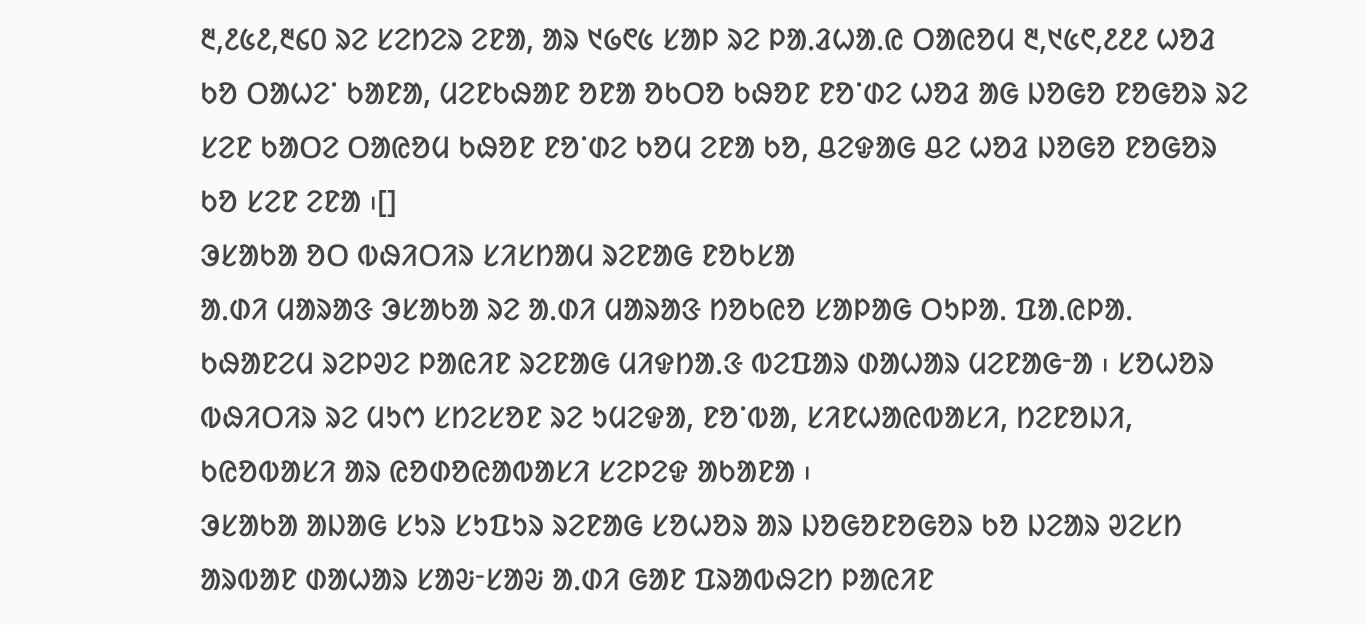᱓,᱒᱕᱒,᱓᱔᱐ ᱨᱮ ᱥᱮᱴᱮᱨ ᱮᱱᱟ, ᱟᱨ ᱑᱙᱖᱕ ᱥᱟᱞ ᱨᱮ ᱞᱟᱹᱲᱦᱟᱹᱭ ᱛᱟᱭᱚᱢ ᱓,᱑᱕᱖,᱒᱒᱒ ᱦᱚᱲ ᱠᱚ ᱛᱟᱦᱮᱸ ᱠᱟᱱᱟ, ᱢᱮᱱᱠᱷᱟᱱ ᱚᱱᱟ ᱚᱠᱛᱚ ᱠᱷᱚᱱ ᱱᱚᱸᱰᱮ ᱦᱚᱲ ᱟᱜ ᱡᱚᱜᱚ ᱱᱚᱜᱚᱨ ᱨᱮ ᱥᱮᱱ ᱠᱟᱛᱮ ᱛᱟᱭᱚᱢ ᱠᱷᱚᱱ ᱱᱚᱸᱰᱮ ᱠᱚᱢ ᱮᱱᱟ ᱠᱚ, ᱪᱮᱫᱟᱜ ᱪᱮ ᱦᱚᱲ ᱡᱚᱜᱚ ᱱᱚᱜᱚᱨ ᱠᱚ ᱥᱮᱱ ᱮᱱᱟ ᱾[]
ᱳᱥᱟᱠᱟ ᱚᱛ ᱵᱷᱤᱛᱤᱨ ᱥᱤᱥᱴᱟᱢ ᱨᱮᱱᱟᱜ ᱱᱚᱠᱥᱟ
ᱟᱹᱰᱤ ᱢᱟᱨᱟᱝ ᱳᱥᱟᱠᱟ ᱨᱮ ᱟᱹᱰᱤ ᱢᱟᱨᱟᱝ ᱴᱚᱠᱭᱚ ᱥᱟᱞᱟᱜ ᱛᱩᱞᱟᱹ ᱯᱟᱹᱭᱞᱟᱹ ᱠᱷᱟᱱᱮᱢ ᱨᱮᱞᱣᱮ ᱞᱟᱭᱤᱱ ᱨᱮᱱᱟᱜ ᱢᱤᱫᱴᱟᱹᱝ ᱵᱮᱯᱟᱨ ᱰᱟᱦᱟᱨ ᱢᱮᱱᱟᱜᱼᱟ ᱾ ᱥᱚᱦᱚᱨ ᱵᱷᱤᱛᱤᱨ ᱨᱮ ᱢᱩᱬ ᱥᱴᱮᱥᱚᱱ ᱨᱮ ᱩᱢᱮᱫᱟ, ᱱᱚᱸᱵᱟ, ᱥᱤᱱᱦᱟᱭᱵᱟᱥᱤ, ᱴᱮᱱᱚᱡᱤ, ᱠᱭᱚᱵᱟᱥᱤ ᱟᱨ ᱭᱚᱰᱚᱭᱟᱵᱟᱥᱤ ᱥᱮᱞᱮᱫ ᱟᱠᱟᱱᱟ ᱾
ᱳᱥᱟᱠᱟ ᱟᱡᱟᱜ ᱥᱩᱨ ᱥᱩᱯᱩᱨ ᱨᱮᱱᱟᱜ ᱥᱚᱦᱚᱨ ᱟᱨ ᱡᱚᱜᱚᱱᱚᱜᱚᱨ ᱠᱚ ᱡᱮᱟᱨ ᱣᱮᱥᱴ ᱟᱨᱵᱟᱱ ᱰᱟᱦᱟᱨ ᱥᱟᱶᱼᱥᱟᱶ ᱟᱹᱰᱤ ᱜᱟᱱ ᱯᱨᱟᱵᱷᱮᱴ ᱞᱟᱭᱤᱱ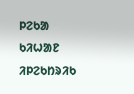ᱞᱮᱠᱟ ᱠᱤᱦᱟᱱ ᱤᱞᱮᱠᱴᱨᱤᱠ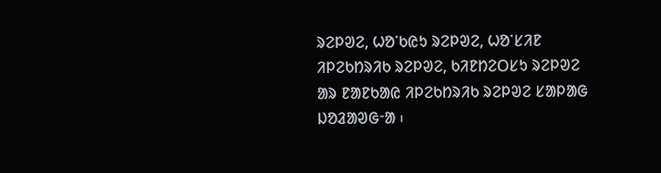ᱨᱮᱞᱣᱮ, ᱦᱚᱸᱠᱭᱩ ᱨᱮᱞᱣᱮ, ᱦᱚᱸᱥᱤᱱ ᱤᱞᱮᱠᱴᱨᱤᱠ ᱨᱮᱞᱣᱮ, ᱠᱤᱱᱴᱮᱛᱥᱩ ᱨᱮᱞᱣᱮ ᱟᱨ ᱱᱟᱱᱠᱟᱭ ᱤᱞᱮᱠᱴᱨᱤᱠ ᱨᱮᱞᱣᱮ ᱥᱟᱞᱟᱜ ᱡᱚᱲᱟᱣᱜᱼᱟ ᱾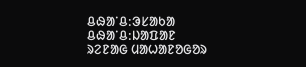ᱪᱷᱟᱸᱪ:ᱳᱥᱟᱠᱟ ᱪᱷᱟᱸᱪ:ᱡᱟᱯᱟᱱ ᱨᱮᱱᱟᱜ ᱢᱟᱦᱟᱱᱚᱜᱚᱨ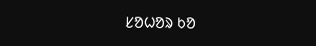ᱥᱚᱦᱚᱨ ᱠᱚ